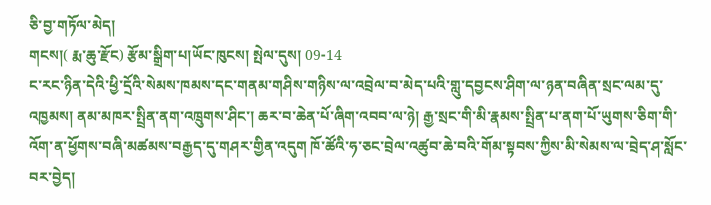ཅི་བྱ་གཏོལ་མེད།
གངས།( རྨ་ཆུ་རྫོང) རྩོམ་སྒྲིག་པ།ཡོང་ཁུངས། སྤེལ་དུས། 09-14
ང་རང་ཉིན་དེའི་ཕྱི་དྲོའི་སེམས་ཁམས་དང་གནམ་གཤིས་གཉིས་ལ་འབྲེལ་བ་མེད་པའི་གླུ་དབྱངས་ཤིག་ལ་ཉན་བཞིན་སྲང་ལམ་དུ་འཁྱམས། ནམ་མཁར་སྤྲིན་ནག་འཁྲུགས་ཤིང་། ཆར་བ་ཆེན་པོ་ཞིག་འབབ་ལ་ཉེ། རྒྱ་སྲང་གི་མི་རྣམས་སྤྲིན་པ་ནག་པོ་ཡུགས་ཅིག་གི་འོག་ན་ཕྱོགས་བཞི་མཚམས་བརྒྱད་དུ་གཤར་གྱིན་འདུག ཁོ་ཚོའི་ཧ་ཅང་བྲེལ་འཚུབ་ཆེ་བའི་གོམ་སྟབས་ཀྱིས་མི་སེམས་ལ་བྲེད་ཤ་སློང་བར་བྱེད།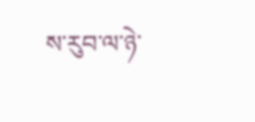ས་རུབ་ལ་ཉེ་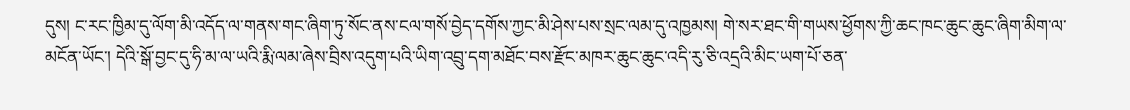དུས། ང་རང་ཁྱིམ་དུ་ལོག་མི་འདོད་ལ་གནས་གང་ཞིག་ཏུ་སོང་ནས་ངལ་གསོ་བྱེད་དགོས་ཀྱང་མི་ཤེས་པས་སྲང་ལམ་དུ་འཁྱམས། གེ་སར་ཐང་གི་གཡས་ཕྱོགས་ཀྱི་ཆང་ཁང་ཆུང་ཆུང་ཞིག་མིག་ལ་མངོན་ཡོང་། དེའི་སྒོ་བྱང་དུ་ཧི་མ་ལ་ཡའི་རྨི་ལམ་ཞེས་བྲིས་འདུག་པའི་ཡིག་འབྲུ་དག་མཐོང་བས་རྫོང་མཁར་ཆུང་ཆུང་འདི་རུ་ཅི་འདྲའི་མིང་ཡག་པོ་ཅན་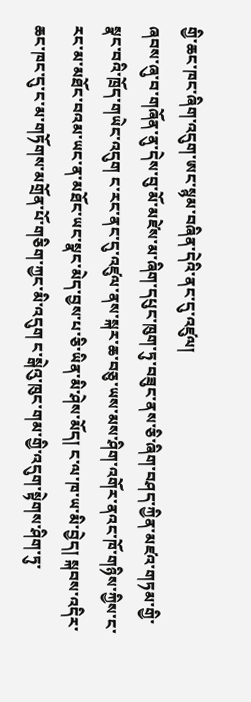གྱི་ཆང་ཁང་ཞིག་འདུག་ཨང་སྙམ་བཞིན་དེའི་ནང་དུ་འཛུལ།
ཞབས་ཞུ་བ་གཞོན་ནུ་དེས་བུ་མོ་མཛེས་མ་ཞིག་དཔུང་ཁུག་ཏུ་བཟུང་ནས་ཅི་ཞིག་བཤད་ཀྱིན་མཛའ་གཏམ་གྱི་སྣང་བའི་ཁྲོད་གཡེང་འདུག ང་རང་ནང་དུ་འཛུལ་ནས་སྐར་ཆ་བཅུ་ཡས་མས་ཤིག་འགོར་ནའང་ཁོ་གཉིས་ཀྱིས་ང་རང་མ་མཐོང་བའམ་ཡང་ན་མཐོང་ཡང་སྣང་མེད་བྱས་པ་ཅི་ཡིན་མི་ཤེས་མོད། ང་ལ་ཁ་ཡ་མི་བྱེད། སྐབས་འདིར་ཆང་ཁང་དུ་ང་མ་གཏོགས་མགྲོན་པོ་གཅིག་ཀྱང་མི་འདུག ང་སྒེའུ་ཁུང་གམ་གྱི་འདུག་སྟེགས་ཤིག་ཏུ་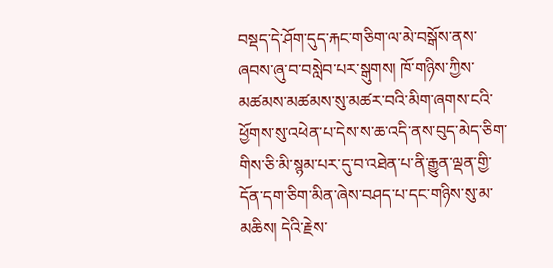བསྡད་དེ་ཤོག་དུད་རྐང་གཅིག་ལ་མེ་བསྒོས་ནས་ཞབས་ཞུ་བ་བསླེབ་པར་སྒུགས། ཁོ་གཉིས་ཀྱིས་མཚམས་མཚམས་སུ་མཚར་བའི་མིག་ཞགས་ངའི་ཕྱོགས་སུ་འཕེན་པ་དེས་ས་ཆ་འདི་ནས་བུད་མེད་ཅིག་གིས་ཅི་མི་སྙམ་པར་དུ་བ་འཐེན་པ་ནི་རྒྱུན་ལྡན་གྱི་དོན་དག་ཅིག་མིན་ཞེས་བཤད་པ་དང་གཉིས་སུ་མ་མཆིས། དེའི་རྗེས་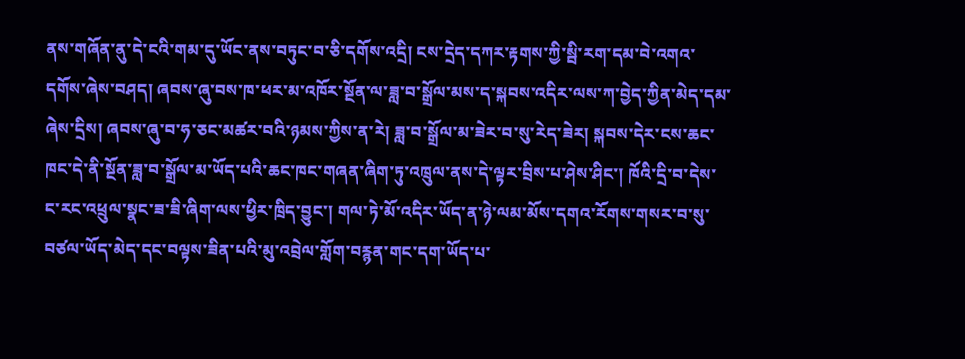ནས་གཞོན་ནུ་དེ་ངའི་གམ་དུ་ཡོང་ནས་བཏུང་བ་ཅི་དགོས་འདྲི། ངས་དྲེད་དཀར་རྟགས་ཀྱི་སྦི་རག་དམ་བེ་འགའ་དགོས་ཞེས་བཤད། ཞབས་ཞུ་བས་ཁ་ཕར་མ་འཁོར་སྔོན་ལ་ཟླ་བ་སྒྲོལ་མས་ད་སྐབས་འདིར་ལས་ཀ་བྱེད་ཀྱིན་མེད་དམ་ཞེས་དྲིས། ཞབས་ཞུ་བ་ཧ་ཅང་མཚར་བའི་ཉམས་ཀྱིས་ན་རེ། ཟླ་བ་སྒྲོལ་མ་ཟེར་བ་སུ་རེད་ཟེར། སྐབས་དེར་ངས་ཆང་ཁང་དེ་ནི་སྔོན་ཟླ་བ་སྒྲོལ་མ་ཡོད་པའི་ཆང་ཁང་གཞན་ཞིག་ཏུ་འཁྲུལ་ནས་དེ་ལྟར་བྲིས་པ་ཤེས་ཤིང་། ཁོའི་དྲི་བ་དེས་ང་རང་འཕྲུལ་སྣང་ཟ་ཟི་ཞིག་ལས་ཕྱིར་ཁྲིད་བྱུང་། གལ་ཏེ་མོ་འདིར་ཡོད་ན་ཉེ་ལམ་མོས་དགའ་རོགས་གསར་བ་སུ་བཙལ་ཡོད་མེད་དང་བལྟས་ཟིན་པའི་མུ་འབྲེལ་གློག་བརྙན་གང་དག་ཡོད་པ་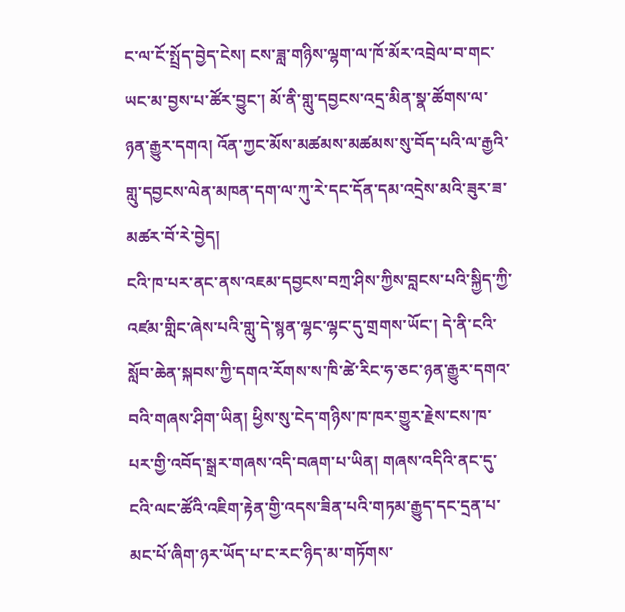ང་ལ་ངོ་སྤྲོད་བྱེད་ངེས། ངས་ཟླ་གཉིས་ལྷག་ལ་ཁོ་མོར་འབྲེལ་བ་གང་ཡང་མ་བྱས་པ་ཚོར་བྱུང་། མོ་ནི་གླུ་དབྱངས་འདྲ་མིན་སྣ་ཚོགས་ལ་ཉན་རྒྱུར་དགའ། འོན་ཀྱང་མོས་མཚམས་མཚམས་སུ་བོད་པའི་ལ་རྒྱའི་གླུ་དབྱངས་ལེན་མཁན་དག་ལ་ཀུ་རེ་དང་དོན་དམ་འདྲེས་མའི་ཟུར་ཟ་མཚར་བོ་རེ་བྱེད།
ངའི་ཁ་པར་ནང་ནས་འཇམ་དབྱངས་བཀྲ་ཤིས་ཀྱིས་བླངས་པའི་སྐྱིད་ཀྱི་འཛམ་གླིང་ཞེས་པའི་གླུ་དེ་སྙན་ལྷང་ལྷང་དུ་གྲགས་ཡོང་། དེ་ནི་ངའི་སློབ་ཆེན་སྐབས་ཀྱི་དགའ་རོགས་ས་ཁི་ཚེ་རིང་ཧ་ཅང་ཉན་རྒྱུར་དགའ་བའི་གཞས་ཤིག་ཡིན། ཕྱིས་སུ་ངེད་གཉིས་ཁ་ཁར་གྱུར་རྗེས་ངས་ཁ་པར་གྱི་འབོད་སྒྲར་གཞས་འདི་བཞག་པ་ཡིན། གཞས་འདིའི་ནང་དུ་ངའི་ལང་ཚོའི་འཇིག་རྟེན་གྱི་འདས་ཟིན་པའི་གཏམ་རྒྱུད་དང་དྲན་པ་མང་པོ་ཞིག་ཉར་ཡོད་པ་ང་རང་ཉིད་མ་གཏོགས་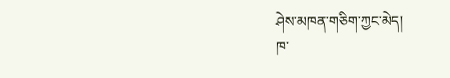ཤེས་མཁན་གཅིག་ཀྱང་མེད།
ཁ་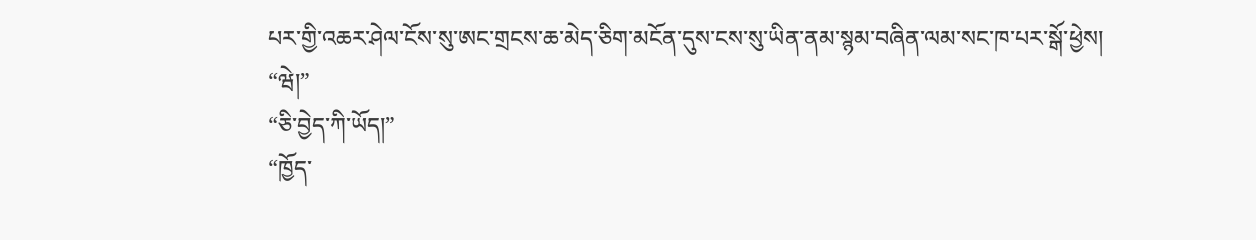པར་གྱི་འཆར་ཤེལ་ངོས་སུ་ཨང་གྲངས་ཆ་མེད་ཅིག་མངོན་དུས་ངས་སུ་ཡིན་ནམ་སྙམ་བཞིན་ལམ་སང་ཁ་པར་སྒོ་ཕྱེས།
“ཝེ།”
“ཅི་བྱེད་ཀི་ཡོད།”
“ཁྱོད་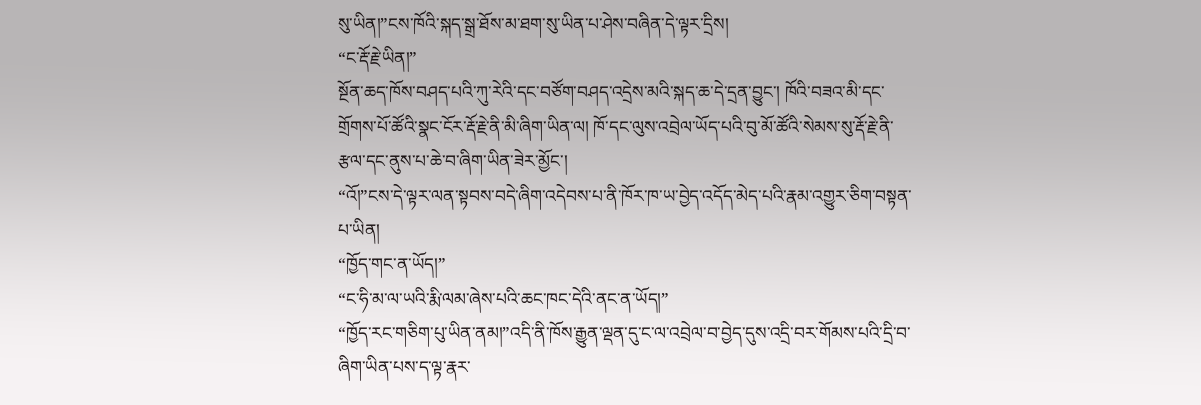སུ་ཡིན།”ངས་ཁོའི་སྐད་སྒྲ་ཐོས་མ་ཐག་སུ་ཡིན་པ་ཤེས་བཞིན་དེ་ལྟར་དྲིས།
“ང་རྡོ་རྗེ་ཡིན།”
སྔོན་ཆད་ཁོས་བཤད་པའི་ཀུ་རེའི་དང་བཙོག་བཤད་འདྲེས་མའི་སྐད་ཆ་དེ་དྲན་བྱུང་། ཁོའི་བཟའ་མི་དང་གྲོགས་པོ་ཚོའི་སྣང་ངོར་རྡོ་རྗེ་ནི་མི་ཞིག་ཡིན་ལ། ཁོ་དང་ལུས་འབྲེལ་ཡོད་པའི་བུ་མོ་ཚོའི་སེམས་སུ་རྡོ་རྗེ་ནི་རྩལ་དང་ནུས་པ་ཆེ་བ་ཞིག་ཡིན་ཟེར་མྱོང་།
“འོ།”ངས་དེ་ལྟར་ལན་སྟབས་བདེ་ཞིག་འདེབས་པ་ནི་ཁོར་ཁ་ཡ་བྱེད་འདོད་མེད་པའི་རྣམ་འགྱུར་ཅིག་བསྟན་པ་ཡིན།
“ཁྱོད་གང་ན་ཡོད།”
“ང་ཧི་མ་ལ་ཡའི་རྨི་ལམ་ཞེས་པའི་ཆང་ཁང་དེའི་ནང་ན་ཡོད།”
“ཁྱོད་རང་གཅིག་པུ་ཡིན་ནམ།”འདི་ནི་ཁོས་རྒྱུན་ལྡན་དུ་ང་ལ་འབྲེལ་བ་བྱེད་དུས་འདྲི་བར་གོམས་པའི་དྲི་བ་ཞིག་ཡིན་པས་ད་ལྟ་རྣར་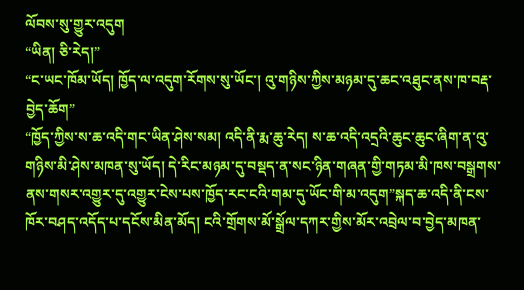ལོབས་སུ་གྱུར་འདུག
“ཡིན། ཅི་རེད།”
“ང་ཡང་ཁོམ་ཡོད། ཁྱོད་ལ་འདུག་རོགས་སུ་ཡོང་། འུ་གཉིས་ཀྱིས་མཉམ་དུ་ཆང་འཐུང་ནས་ཁ་བརྡ་བྱེད་ཆོག”
“ཁྱོད་ཀྱིས་ས་ཆ་འདི་གང་ཡིན་ཤེས་སམ། འདི་ནི་རྨ་ཆུ་རེད། ས་ཆ་འདི་འདྲའི་ཆུང་ཆུང་ཞིག་ན་འུ་གཉིས་མི་ཤེས་མཁན་སུ་ཡོད། དེ་རིང་མཉམ་དུ་བསྡད་ན་སང་ཉིན་གཞན་གྱི་གཏམ་མི་ཁས་བསྒྲགས་ནས་གསར་འགྱུར་དུ་འགྱུར་ངེས་པས་ཁྱོད་རང་ངའི་གམ་དུ་ཡོང་གི་མ་འདུག”སྐད་ཆ་འདི་ནི་ངས་ཁོར་བཤད་འདོད་པ་དངོས་མིན་མོད། ངའི་གྲོགས་མོ་སྒྲོལ་དཀར་གྱིས་མོར་འབྲེལ་བ་བྱེད་མཁན་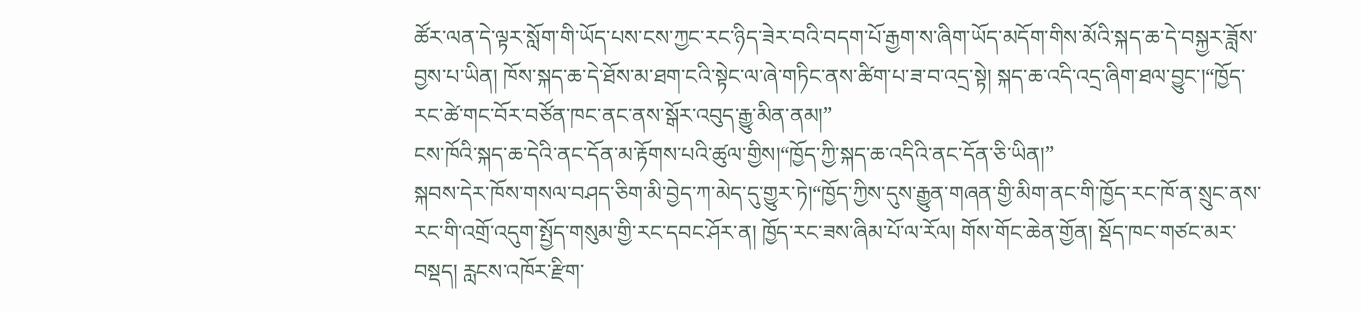ཚོར་ལན་དེ་ལྟར་སློག་གི་ཡོད་པས་ངས་ཀྱང་རང་ཉིད་ཟེར་བའི་བདག་པོ་རྒྱག་ས་ཞིག་ཡོད་མདོག་གིས་མོའི་སྐད་ཆ་དེ་བསྐྱར་ཟློས་བྱས་པ་ཡིན། ཁོས་སྐད་ཆ་དེ་ཐོས་མ་ཐག་ངའི་སྟེང་ལ་ཞེ་གཏིང་ནས་ཚིག་པ་ཟ་བ་འདྲ་སྟེ། སྐད་ཆ་འདི་འདྲ་ཞིག་ཐལ་བྱུང་།“ཁྱོད་རང་ཚེ་གང་བོར་བཙོན་ཁང་ནང་ནས་སྒོར་འབུད་རྒྱུ་མིན་ནམ།”
ངས་ཁོའི་སྐད་ཆ་དེའི་ནང་དོན་མ་རྟོགས་པའི་ཚུལ་གྱིས།“ཁྱོད་ཀྱི་སྐད་ཆ་འདིའི་ནང་དོན་ཅི་ཡིན།”
སྐབས་དེར་ཁོས་གསལ་བཤད་ཅིག་མི་བྱེད་ཀ་མེད་དུ་གྱུར་ཏེ།“ཁྱོད་ཀྱིས་དུས་རྒྱུན་གཞན་གྱི་མིག་ནང་གི་ཁྱོད་རང་ཁོ་ན་སྲུང་ནས་རང་གི་འགྲོ་འདུག་སྤྱོད་གསུམ་གྱི་རང་དབང་ཤོར་ན། ཁྱོད་རང་ཟས་ཞིམ་པོ་ལ་རོལ། གོས་གོང་ཆེན་གྱོན། སྡོད་ཁང་གཙང་མར་བསྡད། རླངས་འཁོར་རྫིག་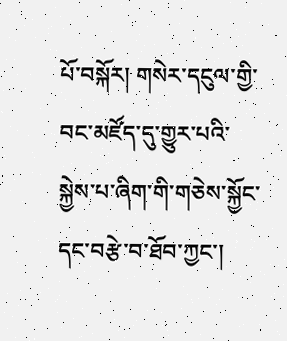པོ་བསྐོར། གསེར་དངུལ་གྱི་བང་མཛོད་དུ་གྱུར་པའི་སྐྱེས་པ་ཞིག་གི་གཅེས་སྐྱོང་དང་བརྩེ་བ་ཐོབ་ཀྱང་།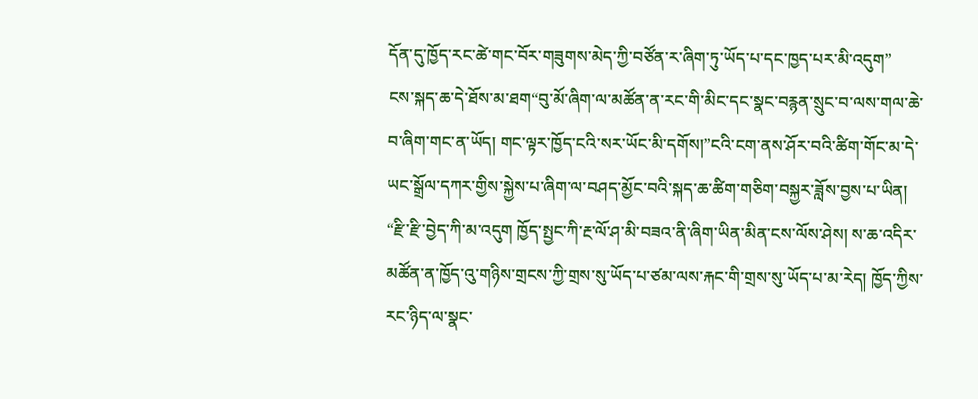དོན་དུ་ཁྱོད་རང་ཚེ་གང་བོར་གཟུགས་མེད་ཀྱི་བཙོན་ར་ཞིག་ཏུ་ཡོད་པ་དང་ཁྱད་པར་མི་འདུག”
ངས་སྐད་ཆ་དེ་ཐོས་མ་ཐག“བུ་མོ་ཞིག་ལ་མཚོན་ན་རང་གི་མིང་དང་སྣང་བརྙན་སྲུང་བ་ལས་གལ་ཆེ་བ་ཞིག་གང་ན་ཡོད། གང་ལྟར་ཁྱོད་ངའི་སར་ཡོང་མི་དགོས།”ངའི་ངག་ནས་ཤོར་བའི་ཚིག་གོང་མ་དེ་ཡང་སྒྲོལ་དཀར་གྱིས་སྐྱེས་པ་ཞིག་ལ་བཤད་མྱོང་བའི་སྐད་ཆ་ཚིག་གཅིག་བསྐྱར་ཟློས་བྱས་པ་ཡིན།
“རྫི་རྫི་བྱེད་ཀི་མ་འདུག ཁྱོད་སྤྱང་ཀི་རྔ་ལོ་ཤ་མི་བཟའ་ནི་ཞིག་ཡིན་མིན་ངས་ལོས་ཤེས། ས་ཆ་འདིར་མཚོན་ན་ཁྱོད་འུ་གཉིས་གྲངས་ཀྱི་གྲས་སུ་ཡོད་པ་ཙམ་ལས་རྐང་གི་གྲས་སུ་ཡོད་པ་མ་རེད། ཁྱོད་ཀྱིས་རང་ཉིད་ལ་སྣང་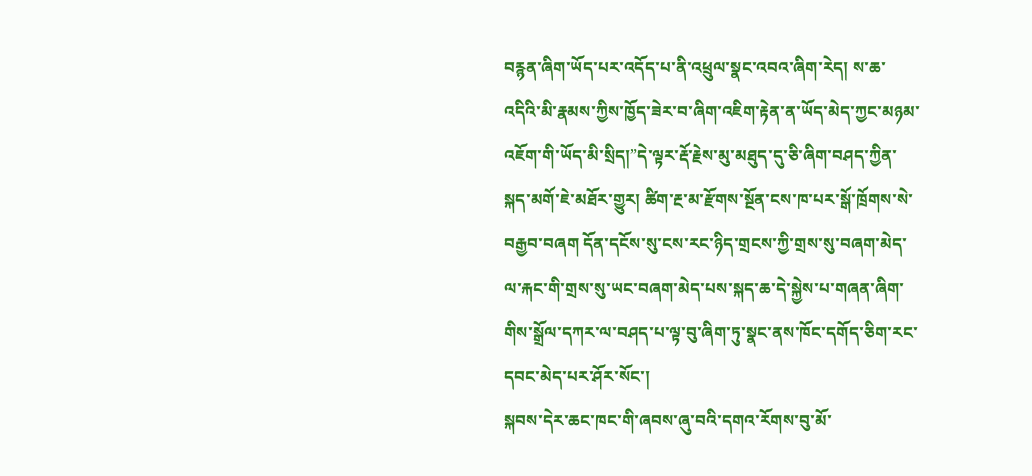བརྙན་ཞིག་ཡོད་པར་འདོད་པ་ནི་འཕྲུལ་སྣང་འབའ་ཞིག་རེད། ས་ཆ་འདིའི་མི་རྣམས་ཀྱིས་ཁྱོད་ཟེར་བ་ཞིག་འཇིག་རྟེན་ན་ཡོད་མེད་ཀྱང་མཉམ་འཇོག་གི་ཡོད་མི་སྲིད།”དེ་ལྟར་རྡོ་རྗེས་མུ་མཐུད་དུ་ཅི་ཞིག་བཤད་ཀྱིན་སྐད་མགོ་ཇེ་མཐོར་གྱུར། ཚིག་རྔ་མ་རྫོགས་སྔོན་ངས་ཁ་པར་སྒོ་ཁྲོགས་སེ་བརྒྱབ་བཞག དོན་དངོས་སུ་ངས་རང་ཉིད་གྲངས་ཀྱི་གྲས་སུ་བཞག་མེད་ལ་རྐང་གི་གྲས་སུ་ཡང་བཞག་མེད་པས་སྐད་ཆ་དེ་སྐྱེས་པ་གཞན་ཞིག་གིས་སྒྲོལ་དཀར་ལ་བཤད་པ་ལྟ་བུ་ཞིག་ཏུ་སྣང་ནས་ཁོང་དགོད་ཅིག་རང་དབང་མེད་པར་ཤོར་སོང་།
སྐབས་དེར་ཆང་ཁང་གི་ཞབས་ཞུ་བའི་དགའ་རོགས་བུ་མོ་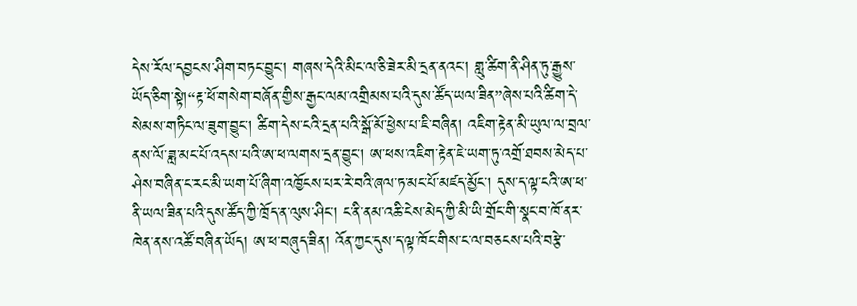དེས་རོལ་དབྱངས་ཤིག་བཏང་བྱུང་། གཞས་དེའི་མིང་ལ་ཅི་ཟེར་མི་དྲན་ནའང་། གླུ་ཚིག་ནི་ཤིན་ཏུ་རྒྱུས་ཡོད་ཅིག་སྟེ།“རྟ་ཕོ་གསེག་བཞོན་གྱིས་རྒྱང་ལམ་འགྲིམས་པའི་དུས་ཚོད་ཡལ་ཟིན”ཞེས་པའི་ཚིག་དེ་སེམས་གཏིང་ལ་ཟུག་བྱུང་། ཚིག་དེས་ངའི་དྲན་པའི་སྒོ་མོ་ཕྱེས་པ་ཇི་བཞིན། འཇིག་རྟེན་མི་ཡུལ་ལ་བྲལ་ནས་ལོ་ཟླ་མང་པོ་འདས་པའི་ཨ་ཕ་ལགས་དྲན་བྱུང་། ཨ་ཕས་འཇིག་རྟེན་ཇེ་ཡག་ཏུ་འགྲོ་ཐབས་མེད་པ་ཤེས་བཞིན་ང་རང་མི་ཡག་པོ་ཞིག་འཁྱོངས་པར་རེ་བའི་ཞལ་ཏ་མང་པོ་མཛད་མྱོང་། དུས་ད་ལྟ་ངའི་ཨ་ཕ་ནི་ཡལ་ཟིན་པའི་དུས་ཚོད་ཀྱི་ཁྲོད་ན་ལུས་ཤིང་། ང་ནི་ནམ་འཆི་ངེས་མེད་ཀྱི་མི་ཡི་གྲོང་གི་སྣང་བ་ཁོ་ནར་ཁེན་ནས་འཚོ་བཞིན་ཡོད། ཨ་ཕ་བཞུད་ཟིན། འོན་ཀྱང་དུས་ད་ལྟ་ཁོང་གིས་ང་ལ་བཅངས་པའི་བརྩེ་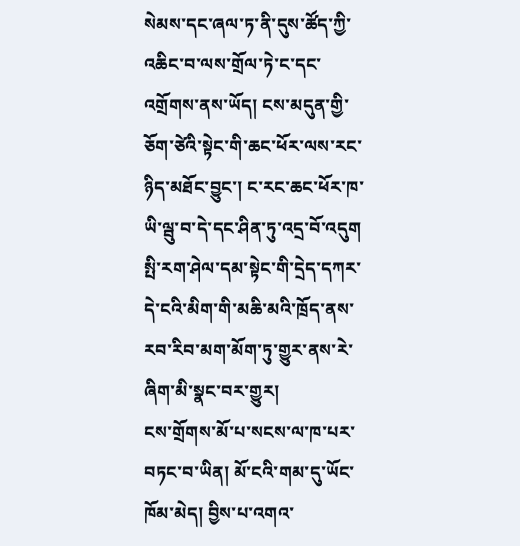སེམས་དང་ཞལ་ཏ་ནི་དུས་ཚོད་ཀྱི་འཆིང་བ་ལས་གྲོལ་ཏེ་ང་དང་འགྲོགས་ནས་ཡོད། ངས་མདུན་གྱི་ཅོག་ཙེའི་སྟེང་གི་ཆང་ཕོར་ལས་རང་ཉིད་མཐོང་བྱུང་། ང་རང་ཆང་ཕོར་ཁ་ཡི་ལྦུ་བ་དེ་དང་ཤིན་ཏུ་འདྲ་བོ་འདུག སྤི་རག་ཤེལ་དམ་སྟེང་གི་དྲེད་དཀར་དེ་ངའི་མིག་གི་མཆི་མའི་ཁྲོད་ནས་རབ་རིབ་མག་མོག་ཏུ་གྱུར་ནས་རེ་ཞིག་མི་སྣང་བར་གྱུར།
ངས་གྲོགས་མོ་པ་སངས་ལ་ཁ་པར་བཏང་བ་ཡིན། མོ་ངའི་གམ་དུ་ཡོང་ཁོམ་མེད། བྱིས་པ་འགའ་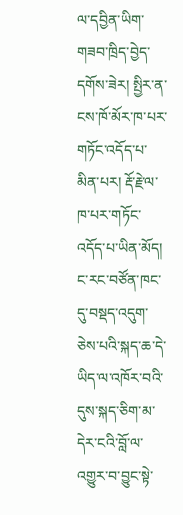ལ་དབྱིན་ཡིག་གཟབ་ཁྲིད་བྱེད་དགོས་ཟེར། སྤྱིར་ན་ངས་ཁོ་མོར་ཁ་པར་གཏོང་འདོད་པ་མིན་པར། རྡོ་རྗེ་ལ་ཁ་པར་གཏོང་འདོད་པ་ཡིན་མོད། ང་རང་བཙོན་ཁང་དུ་བསྡད་འདུག་ཅེས་པའི་སྐད་ཆ་དེ་ཡིད་ལ་འཁོར་བའི་དུས་སྐད་ཅིག་མ་དེར་ངའི་བློ་ལ་འགྱུར་བ་བྱུང་སྟེ་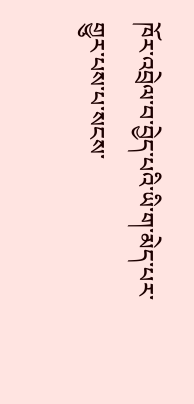ཁོར་འབྲེལ་བ་བྱེད་པའི་ཡི་ག་མེད་པར་གྱུར་པས་པ་སངས་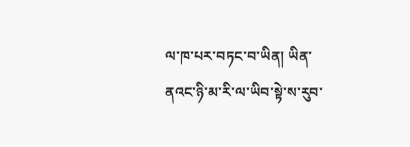ལ་ཁ་པར་བཏང་བ་ཡིན། ཡིན་ནའང་ཉི་མ་རི་ལ་ཡིབ་སྟེ་ས་རུབ་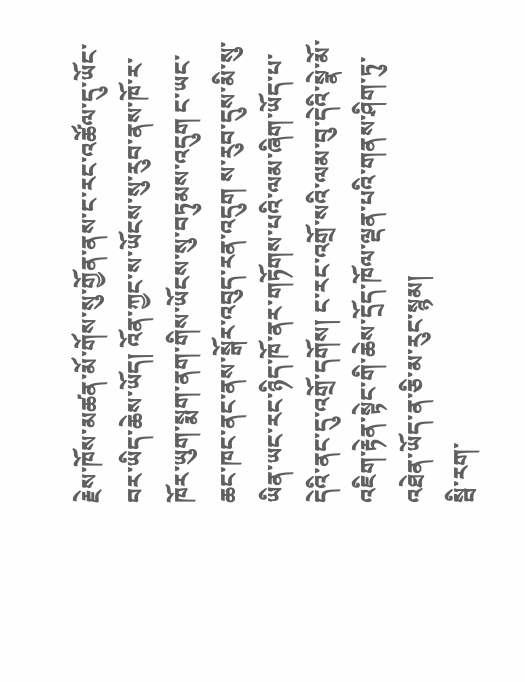རྗེས་ཁོས་མཚན་མོ་གོས་སུ་གྱོན་ནས་ང་རང་འཚོལ་དུ་ཡོང་བར་ཡིད་ཆེས་ཡོད། འོན་ཀྱང་ས་ཡོངས་སུ་རུབ་ནས་ཁོ་ར་ཁོར་ཡུག་སྨག་ནག་གིས་ཡོངས་སུ་བཏུམས་འདུག ང་ཡང་ཆང་ཁང་ནང་ནས་སྒོར་འབུད་རན་འདུག ས་རུབ་དུས་མི་སུ་ཡིན་ཡང་རང་ཉིད་ཁོ་ནར་གཏོགས་པའི་ལམ་ཞིག་ཡོད་པ་དེའི་ནང་དུ་འགྲོ་དགོས། ང་རང་འགྲོ་སའི་ལམ་བུ་དེའི་སྣེ་མོ་འཇིག་རྟེན་སྟེང་གི་ཆེས་དྲོད་ཁོལ་ལྡན་པའི་གནས་ཤིག་ཏུ་འཐེན་ཡོད་ན་ཅི་མ་རུང་སྙམ།
སྦི་རག་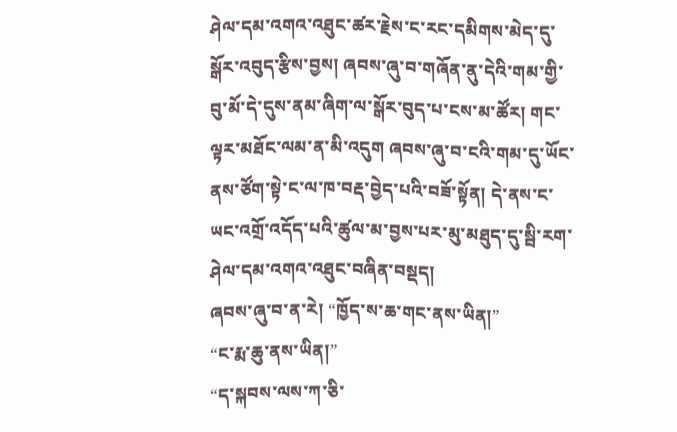ཤེལ་དམ་འགའ་འཐུང་ཚར་རྗེས་ང་རང་དམིགས་མེད་དུ་སྒོར་འབུད་རྩིས་བྱས། ཞབས་ཞུ་བ་གཞོན་ནུ་དེའི་གམ་གྱི་བུ་མོ་དེ་དུས་ནམ་ཞིག་ལ་སྒོར་བུད་པ་ངས་མ་ཚོར། གང་ལྟར་མཐོང་ལམ་ན་མི་འདུག ཞབས་ཞུ་བ་ངའི་གམ་དུ་ཡོང་ནས་ཙོག་སྟེ་ང་ལ་ཁ་བརྡ་བྱེད་པའི་བཟོ་སྟོན། དེ་ནས་ང་ཡང་འགྲོ་འདོད་པའི་ཚུལ་མ་བྱས་པར་མུ་མཐུད་དུ་སྦི་རག་ཤེལ་དམ་འགའ་འཐུང་བཞིན་བསྡད།
ཞབས་ཞུ་བ་ན་རེ། “ཁྱོད་ས་ཆ་གང་ནས་ཡིན།”
“ང་རྨ་ཆུ་ནས་ཡིན།”
“ད་སྐབས་ལས་ཀ་ཅི་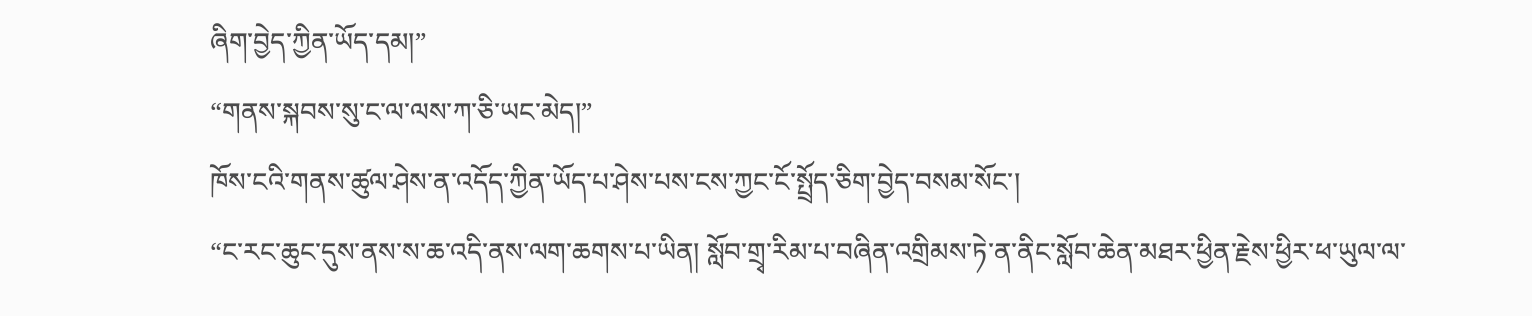ཞིག་བྱེད་ཀྱིན་ཡོད་དམ།”
“གནས་སྐབས་སུ་ང་ལ་ལས་ཀ་ཅི་ཡང་མེད།”
ཁོས་ངའི་གནས་ཚུལ་ཤེས་ན་འདོད་ཀྱིན་ཡོད་པ་ཤེས་པས་ངས་ཀྱང་ངོ་སྤྲོད་ཅིག་བྱེད་བསམ་སོང་།
“ང་རང་ཆུང་དུས་ནས་ས་ཆ་འདི་ནས་ལག་ཆགས་པ་ཡིན། སློབ་གྲྭ་རིམ་པ་བཞིན་འགྲིམས་ཏེ་ན་ནིང་སློབ་ཆེན་མཐར་ཕྱིན་རྗེས་ཕྱིར་ཕ་ཡུལ་ལ་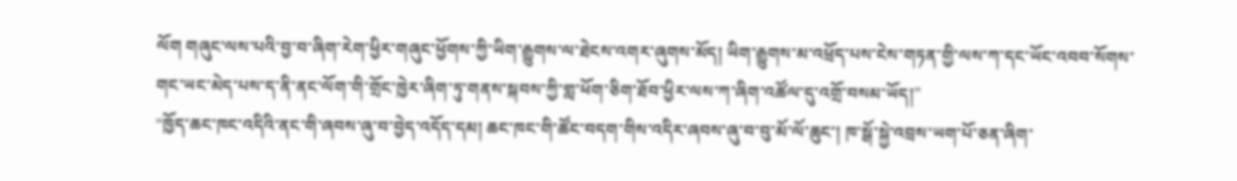ལོག གཞུང་ལས་པའི་བྱ་བ་ཞིག་རེག་ཕྱིར་གཞུང་ཕྱོགས་ཀྱི་ཡིག་རྒྱུགས་ལ་ཐེངས་འགར་ཞུགས་མོད། ཡིག་རྒྱུགས་མ་འཕྲོད་པས་ངེས་གཏན་གྱི་ལས་ཀ་དང་ཡོང་འབབ་སོགས་གང་ཡང་མེད་པས་ད་ནི་ནང་ལོག་གི་གྲོང་ཁྱེར་ཞིག་ཏུ་གནས་སྐབས་ཀྱི་གླ་ཕོག་ཅིག་ཐོབ་ཕྱིར་ལས་ཀ་ཞིག་འཚོལ་དུ་འགྲོ་བསམ་ཡོད།”
“ཁྱོད་ཆང་ཁང་འདིའི་ནང་གི་ཞབས་ཞུ་བ་བྱེད་འདོད་དམ། ཆང་ཁང་གི་ཚོང་བདག་གིས་འདིར་ཞབས་ཞུ་བ་བུ་མོ་ལོ་ཆུང་། ཁ་སྒོ་སྐྱེ་འབྲས་ཡག་པོ་ཅན་ཞིག་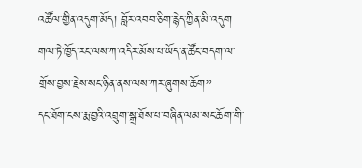འཚོལ་གྱིན་འདུག་མོད། བློར་འབབ་ཅིག་རྙེད་ཀྱིན་མི་འདུག གལ་ཏེ་ཁྱོད་རང་ལས་ཀ་འདིར་མོས་པ་ཡོད་ན་ཚོང་བདག་ལ་གྲོས་བྱས་རྗེས་སང་ཉིན་ནས་ལས་ཀར་ཞུགས་ཆོག”
དང་ཐོག་ངས་རྨ་བྱའི་འབྲུག་སྒྲ་ཐོས་པ་བཞིན་ལམ་སང་ཆོག་གི་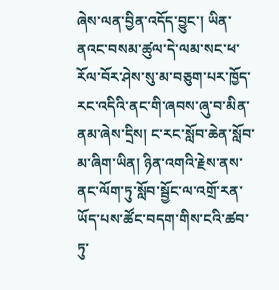ཞེས་ལན་བྱིན་འདོད་བྱུང་། ཡིན་ནའང་བསམ་ཚུལ་དེ་ལམ་སང་ཕ་རོལ་བོར་ཤེས་སུ་མ་བཅུག་པར་ཁྱོད་རང་འདིའི་ནང་གི་ཞབས་ཞུ་བ་མིན་ནམ་ཞེས་དྲིས། ང་རང་སློབ་ཆེན་སློབ་མ་ཞིག་ཡིན། ཉིན་འགའི་རྗེས་ནས་ནང་ལོག་ཏུ་སློབ་སྦྱོང་ལ་འགྲོ་རན་ཡོད་པས་ཚོང་བདག་གིས་ངའི་ཚབ་ཏུ་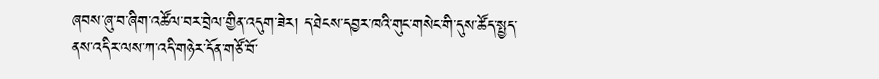ཞབས་ཞུ་བ་ཞིག་འཚོལ་བར་བྲེལ་གྱིན་འདུག་ཟེར། ད་ཐེངས་དབྱར་ཁའི་གུང་གསེང་གི་དུས་ཚོད་སྤྱད་ནས་འདིར་ལས་ཀ་འདི་གཉེར་དོན་གཙོ་བོ་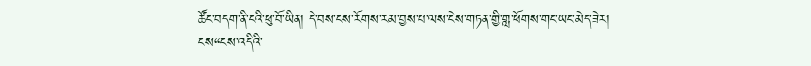ཚོང་བདག་ནི་ངའི་ཕུ་བོ་ཡིན། དེ་བས་ངས་རོགས་རམ་བྱས་པ་ལས་ངེས་གཏན་གྱི་གླ་ཕོགས་གང་ཡང་མེད་ཟེར།
ངས“ངས་འདིའི་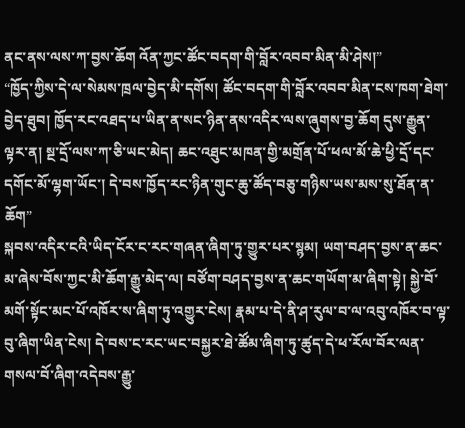ནང་ནས་ལས་ཀ་བྱས་ཆོག འོན་ཀྱང་ཚོང་བདག་གི་བློར་འབབ་མིན་མི་ཤེས།”
“ཁྱོད་ཀྱིས་དེ་ལ་སེམས་ཁྲལ་བྱེད་མི་དགོས། ཚོང་བདག་གི་བློར་འབབ་མིན་ངས་ཁག་ཐེག་བྱེད་ཐུབ། ཁྱོད་རང་འཐད་པ་ཡིན་ན་སང་ཉིན་ནས་འདིར་ལས་ཞུགས་བྱ་ཆོག དུས་རྒྱུན་ལྟར་ན། སྔ་དྲོ་ལས་ཀ་ཅི་ཡང་མེད། ཆང་འཐུང་མཁན་གྱི་མགྲོན་པོ་ཕལ་མོ་ཆེ་ཕྱི་དྲོ་དང་དགོང་མོ་ལྷག་ཡོང་། དེ་བས་ཁྱོད་རང་ཉིན་གུང་ཆུ་ཚོད་བཅུ་གཉིས་ཡས་མས་སུ་ཐོན་ན་ཆོག”
སྐབས་འདིར་ངའི་ཡིད་ངོར་ང་རང་གཞན་ཞིག་ཏུ་གྱུར་པར་སྙམ། ཡག་བཤད་བྱས་ན་ཆང་མ་ཞེས་བོས་ཀྱང་མི་ཆོག་རྒྱུ་མེད་ལ། བཙོག་བཤད་བྱས་ན་ཆང་གཡོག་མ་ཞིག་སྟེ། སྐྱེ་བོ་མགོ་སྟོང་མང་པོ་འཁོར་ས་ཞིག་ཏུ་འགྱུར་ངེས། རྣམ་པ་དེ་ནི་ཤ་རུལ་བ་ལ་འབུ་འཁོར་བ་ལྟ་བུ་ཞིག་ཡིན་ངེས། དེ་བས་ང་རང་ཡང་བསྐྱར་ཐེ་ཚོམ་ཞིག་ཏུ་ཚུད་དེ་ཕ་རོལ་བོར་ལན་གསལ་བོ་ཞིག་འདེབས་རྒྱུ་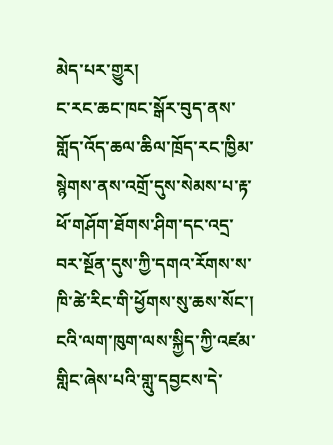མེད་པར་གྱུར།
ང་རང་ཆང་ཁང་སྒོར་བུད་ནས་གློད་འོད་ཆལ་ཆིལ་ཁྲོད་རང་ཁྱིམ་སྙེགས་ནས་འགྲོ་དུས་སེམས་པ་རྟ་ཕོ་གཤོག་ཐོགས་ཤིག་དང་འདྲ་བར་སྔོན་དུས་ཀྱི་དགའ་རོགས་ས་ཁི་ཚེ་རིང་གི་ཕྱོགས་སུ་ཆས་སོང་།
ངའི་ལག་ཁུག་ལས་སྐྱིད་ཀྱི་འཛམ་གླིང་ཞེས་པའི་གླུ་དབྱངས་དེ་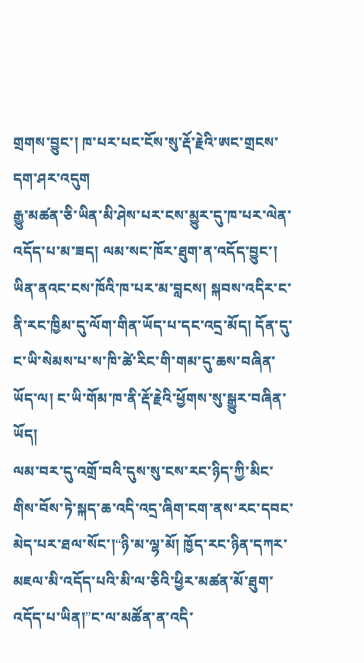གྲགས་བྱུང་། ཁ་པར་པང་ངོས་སུ་རྡོ་རྗེའི་ཨང་གྲངས་དག་ཤར་འདུག
རྒྱུ་མཚན་ཅི་ཡིན་མི་ཤེས་པར་ངས་མྱུར་དུ་ཁ་པར་ལེན་འདོད་པ་མ་ཟད། ལམ་སང་ཁོར་ཐུག་ན་འདོད་བྱུང་། ཡིན་ནའང་ངས་ཁོའི་ཁ་པར་མ་བླངས། སྐབས་འདིར་ང་ནི་རང་ཁྱིམ་དུ་ལོག་གིན་ཡོད་པ་དང་འདྲ་མོད། དོན་དུ་ང་ཡི་སེམས་པ་ས་ཁི་ཚེ་རིང་གི་གམ་དུ་ཆས་བཞིན་ཡོད་ལ། ང་ཡི་གོམ་ཁ་ནི་རྡོ་རྗེའི་ཕྱོགས་སུ་སྒྱུར་བཞིན་ཡོད།
ལམ་བར་དུ་འགྲོ་བའི་དུས་སུ་ངས་རང་ཉིད་ཀྱི་མིང་གིས་བོས་ཏེ་སྐད་ཆ་འདི་འདྲ་ཞིག་ངག་ནས་རང་དབང་མེད་པར་ཐལ་སོང་།“ཉི་མ་ལྷ་མོ། ཁྱོད་རང་ཉིན་དཀར་མཇལ་མི་འདོད་པའི་མི་ལ་ཅིའི་ཕྱིར་མཚན་མོ་ཐུག་འདོད་པ་ཡིན།”ང་ལ་མཚོན་ན་འདི་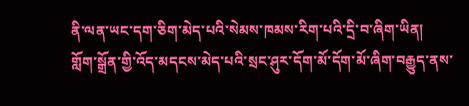ནི་ལན་ཡང་དག་ཅིག་མེད་པའི་སེམས་ཁམས་རིག་པའི་དྲི་བ་ཞིག་ཡིན།
གློག་སྒྲོན་གྱི་འོད་མདངས་མེད་པའི་སྲང་ཤུར་དོག་མོ་དོག་མོ་ཞིག་བརྒྱུད་ནས་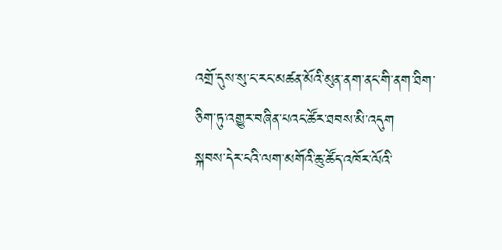འགྲོ་དུས་སུ་ང་རང་མཚན་མོའི་མུན་ནག་ནང་གི་ནག་ཐིག་ཅིག་ཏུ་འགྱུར་བཞིན་པའང་ཚོར་ཐབས་མི་འདུག
སྐབས་དེར་ངའི་ལག་མགོའི་ཆུ་ཚོད་འཁོར་ལོའི་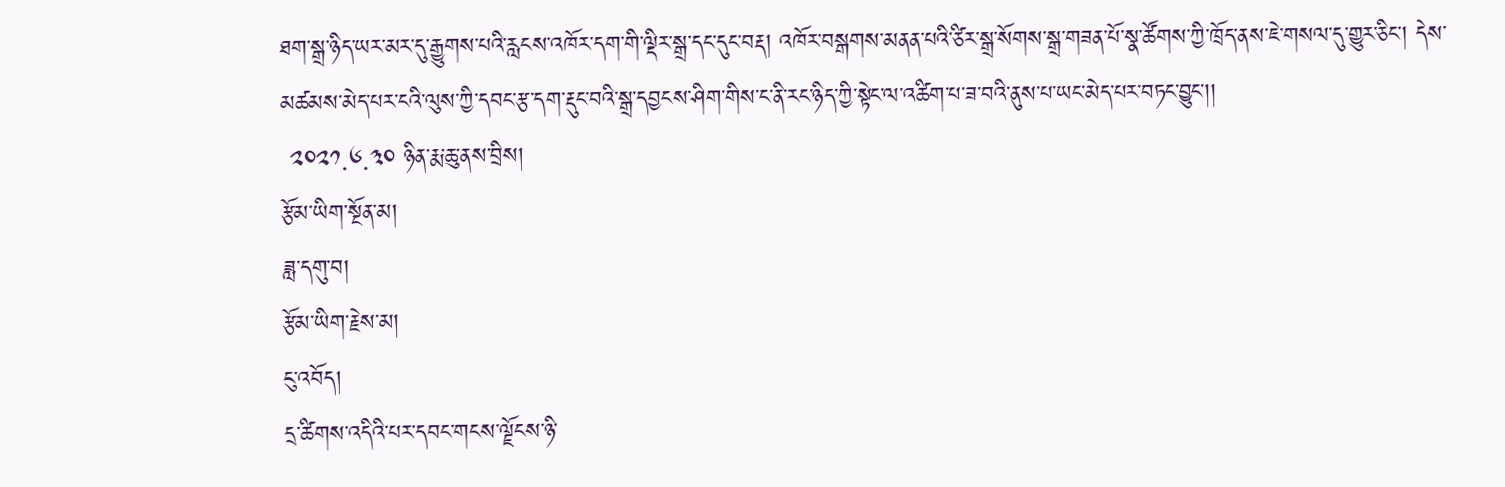ཐག་སྒྲ་ཉིད་ཡར་མར་དུ་རྒྱུགས་པའི་རླངས་འཁོར་དག་གི་ལྡིར་སྒྲ་དང་དུང་བརྡ། འཁོར་བསྒགས་མནན་པའི་ཙིར་སྒྲ་སོགས་སྒྲ་གཟན་པོ་སྣ་ཚོགས་ཀྱི་ཁྲོད་ནས་ཇེ་གསལ་དུ་གྱུར་ཅིང་། དེས་མཚམས་མེད་པར་ངའི་ལུས་ཀྱི་དབང་རྩ་དག་རྡུང་བའི་སྒྲ་དབྱངས་ཤིག་གིས་ང་ནི་རང་ཉིད་ཀྱི་སྟེང་ལ་འཚིག་པ་ཟ་བའི་ནུས་པ་ཡང་མེད་པར་བཏང་བྱུང་།།
 ༢༠༢༡.༦.༣༠ ཉིན་རྨ་ཆུ་ནས་བྲིས།
རྩོམ་ཡིག་སྔོན་མ།
ཟླ་དགུ་བ།
རྩོམ་ཡིག་རྗེས་མ།
ངུ་འབོད།
དྲ་ཚིགས་འདིའི་པར་དབང་གངས་ལྗོངས་ཉི་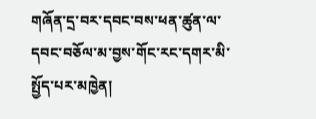གཞོན་དྲ་བར་དབང་བས་ཕན་ཚུན་ལ་དབང་བཅོལ་མ་བྱས་གོང་རང་དགར་མི་སྤྱོད་པར་མཁྱེན།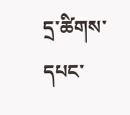དྲ་ཚིགས་དཔང་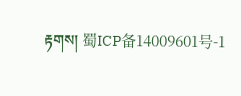རྟགས། 蜀ICP备14009601号-1